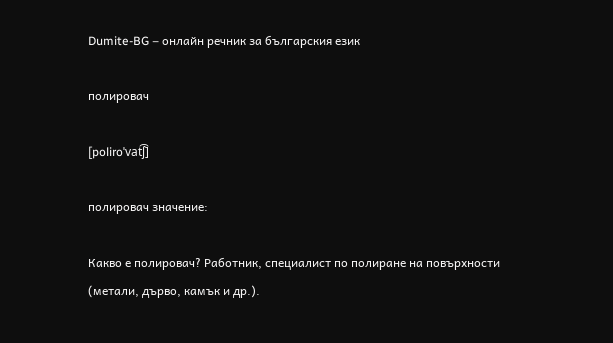Dumite-BG – онлайн речник за българския език

полировач

[poliroˈvat͡ʃ]

полировач значение:

Какво е полировач? Работник, специалист по полиране на повърхности (метали, дърво, камък и др.).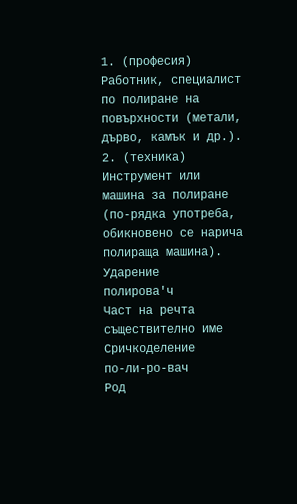1. (професия) Работник, специалист по полиране на повърхности (метали, дърво, камък и др.).
2. (техника) Инструмент или машина за полиране (по-рядка употреба, обикновено се нарича полираща машина).
Ударение
полирова'ч
Част на речта
съществително име
Сричкоделение
по-ли-ро-вач
Род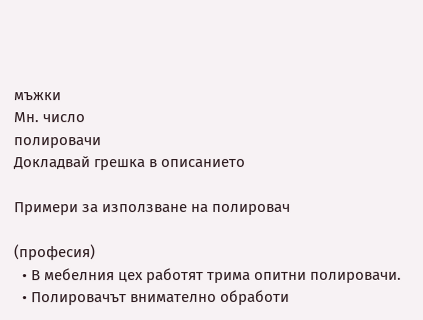мъжки
Мн. число
полировачи
Докладвай грешка в описанието

Примери за използване на полировач

(професия)
  • В мебелния цех работят трима опитни полировачи.
  • Полировачът внимателно обработи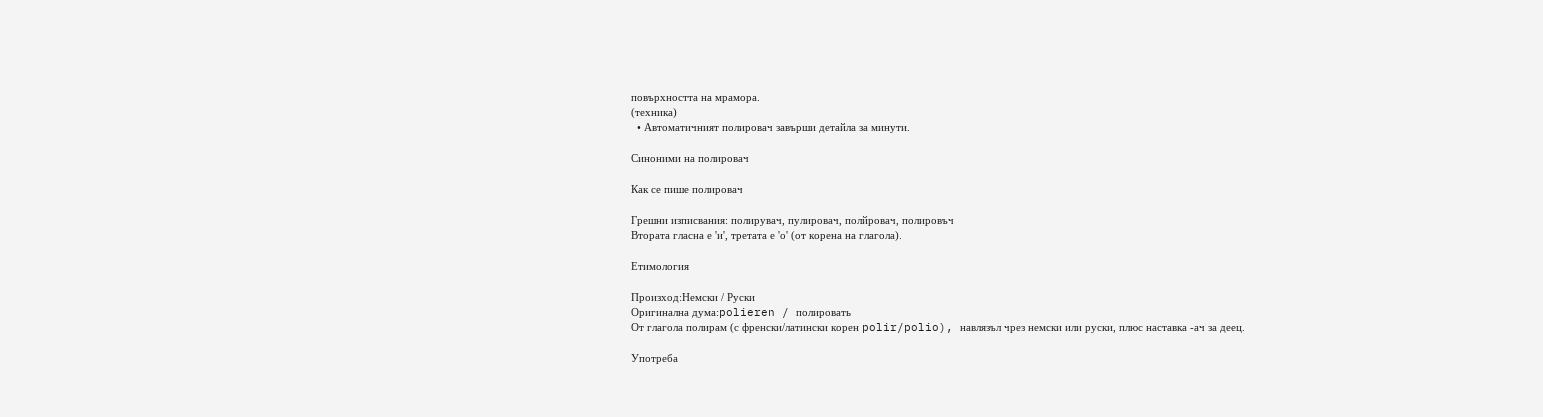повърхността на мрамора.
(техника)
  • Автоматичният полировач завърши детайла за минути.

Синоними на полировач

Как се пише полировач

Грешни изписвания: полирувач, пулировач, полйровач, полировъч
Втората гласна е 'и', третата е 'о' (от корена на глагола).

Етимология

Произход:Немски / Руски
Оригинална дума:polieren / полировать
От глагола полирам (с френски/латински корен polir/polio), навлязъл чрез немски или руски, плюс наставка -ач за деец.

Употреба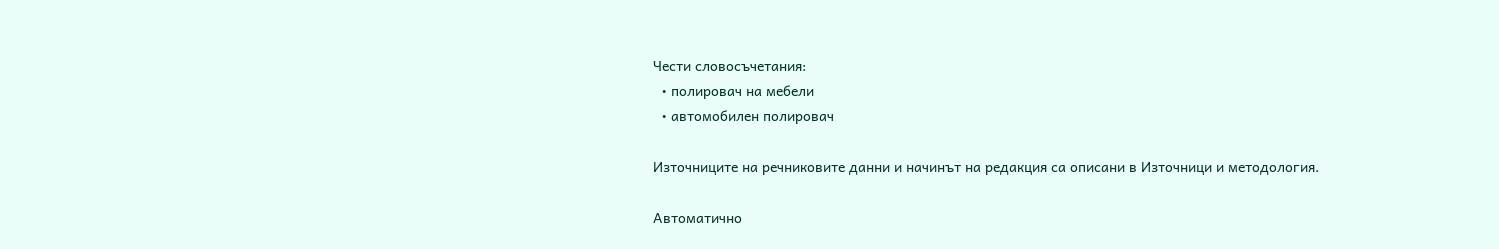Чести словосъчетания:
  • полировач на мебели
  • автомобилен полировач

Източниците на речниковите данни и начинът на редакция са описани в Източници и методология.

Автоматично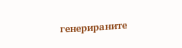генерираните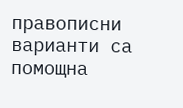правописни варианти са помощна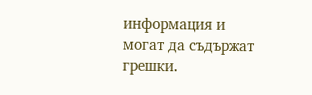информация и могат да съдържат грешки.